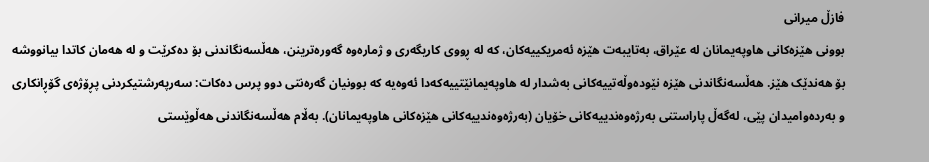فازڵ میرانی
بوونی هێزەکانی هاوپەیمانان لە عێراق، بەتایبەت هێزە ئەمریکییەکان، کە لە ڕووی کاریگەری و ژمارەوە گەورەترینن، هەڵسەنگاندنی بۆ دەکرێت و لە هەمان کاتدا بیانووشە بۆ هەندێک هێز. هەڵسەنگاندنی هێزە نێودەوڵەتییەکانی بەشدار لە هاوپەیمانێتییەکەدا ئەوەیە کە بوونیان گەرەنتی دوو پرس دەکات: سەرپەرشتیکردنی پڕۆژەی گۆڕانکاری و بەردەوامیدان پێی، لەگەڵ پاراستنی بەرژەوەندییەکانی خۆیان (بەرژەوەندییەکانی هێزەکانی هاوپەیمانان). بەڵام هەڵسەنگاندنی هەڵوێستی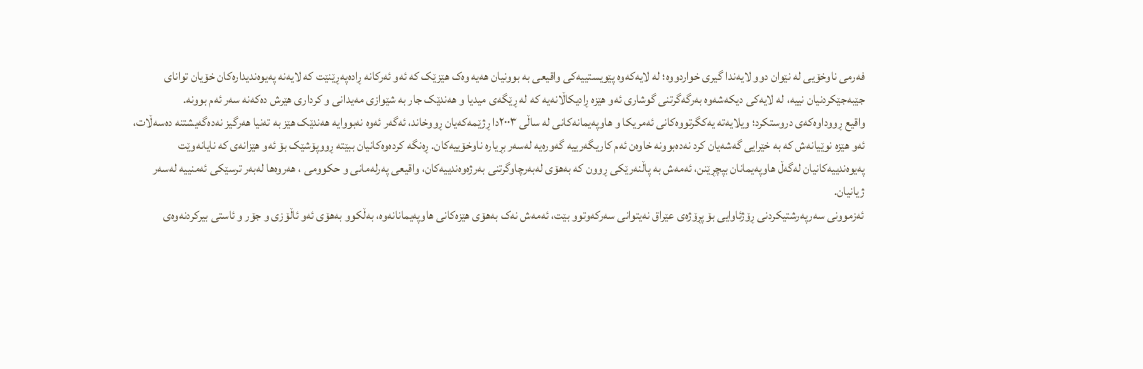فەرمی ناوخۆیی لە نێوان دوو لایەندا گیری خواردووە؛ لە لایەکەوە پێویستییەکی واقیعی بە بوونیان هەیە وەک هێزێک کە ئەو ئەرکانە ڕادەپەڕێنێت کە لایەنە پەیوەندیدارەکان خۆیان توانای جێبەجێکردنیان نییە، لە لایەکی دیکەشەوە بەرگەگرتنی گوشاری ئەو هێزە ڕادیکاڵانەیە کە لە ڕێگەی میدیا و هەندێک جار بە شێوازی مەیدانی و کرداری هێرش دەکەنە سەر ئەم بوونە.
واقیع ڕووداوەکەی دروستکرد؛ ویلایەتە یەکگرتووەکانی ئەمریکا و هاوپەیمانەکانی لە ساڵی ٢٠٠٣دا ڕژێمەکەیان ڕووخاند، ئەگەر ئەوە نەبووایە هەندێک هێز بە تەنیا هەرگیز نەدەگەیشتنە دەسەڵات، ئەو هێزە نوێیانەش کە بە خێرایی گەشەیان کرد نەدەبوونە خاوەن ئەم کاریگەرییە گەورەیە لەسەر بڕیارە ناوخۆییەکان. ڕەنگە کردەوەکانیان ببێتە ڕووپۆشێک بۆ ئەو هێزانەی کە نایانەوێت پەیوەندییەکانیان لەگەڵ هاوپەیمانان بپچڕێنن، ئەمەش بە پاڵنەرێکی ڕوون کە بەهۆی لەبەرچاوگرتنی بەرژەوەندییەکان، واقیعی پەرلەمانی و حکوومی ، هەروەها لەبەر ترسێکی ئەمنییە لەسەر ژیانیان.
ئەزموونی سەرپەرشتیکردنی ڕۆژئاوایی بۆ پڕۆژەی عێراق نەیتوانی سەرکەوتوو بێت، ئەمەش نەک بەهۆی هێزەکانی هاوپەیمانانەوە، بەڵکوو بەهۆی ئەو ئاڵۆزی و جۆر و ئاستی بیرکردنەوەی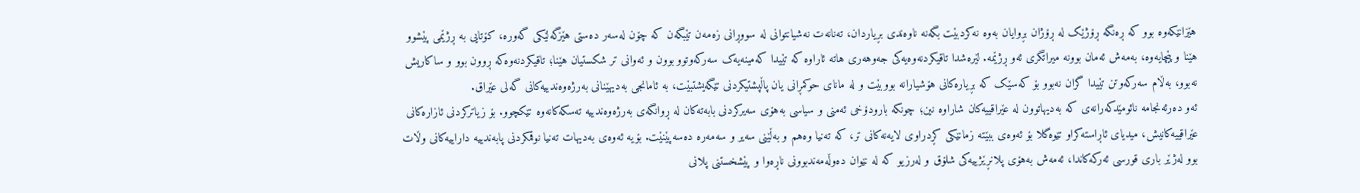هێزانێکەوە بوو کە ڕەنگە ڕۆژێک لە ڕۆژان بڕوایان بەوە نەکردبێت بگەنە ناوەندی بڕیاردان، تەنانەت نەشیانتوانی لە سووڕانی زەمەن تێبگەن کە چۆن لەسەر دەستی هێزگەلێکی گەورە، کۆتایی بە ڕژێمی پێشوو هێنا و پێچایەوە، بەمەش ئەمان بوونە میراتگری ئەو ڕژێمە. لێرەشدا تاقیکردنەوەیەکی جەوهەری هاتە ئاراوە کە تێیدا کەمینەیەک سەرکەوتوو بوون و ئەوانی تر شکستیان هێنا؛ تاقیکردنەوەکە ڕوون بوو و ساکاریش نەبوو، بەڵام سەرکەوتن تێیدا گران نەبوو بۆ کەسێک کە بڕیارەکانی هۆشیارانە بووبێت و لە مانای حوکمڕانی یان پاڵپشتیکردنی تێگەیشتبێت، بە ئامانجی بەدیهێنانی بەرژەوەندییەکانی گەلی عێراق.
ئەو دەرئەنجامە نائومێدکەرانەی کە بەدیهاتوون لە عێراقییەکان شاراوە نین؛ چونکە بارودۆخی ئەمنی و سیاسی بەهۆی سەیرکردنی بابەتەکان لە ڕوانگەی بەرژەوەندییە تەسکەکانەوە تێکچوو. بۆ زیاترکردنی ئازارەکانی عێراقییەکانیش، میدیای ئاڕاستەکراو تێوەگلا بۆ ئەوەی ببێتە زمانێکی کڕدراوی لایەنەکانی تر، کە تەنیا وەهم و بەڵێنی سەیر و سەمەرە دەسەپێنێت. بۆیە ئەوەی بەدیهات تەنیا نوقمکردنی پابەندییە داراییەکانی وڵات بوو لەژێر باری قورسی ئەرکەکاندا، ئەمەش بەهۆی پلانڕێژییەکی شلۆق و لەرزیو کە لە نێوان دەوڵەمەندبوونی ناڕەوا و پێشخستنی پلانی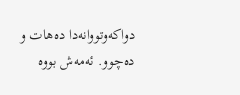دواکەوتووانەدا دەهات و دەچوو. ئەمەش بووە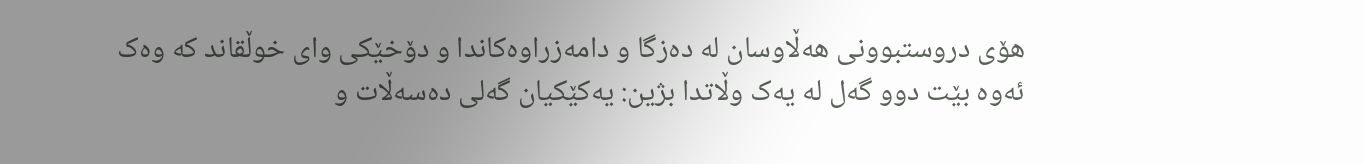هۆی دروستبوونی هەڵاوسان لە دەزگا و دامەزراوەکاندا و دۆخێکی وای خوڵقاند کە وەک ئەوە بێت دوو گەل لە یەک وڵاتدا بژین: یەکێکیان گەلی دەسەڵات و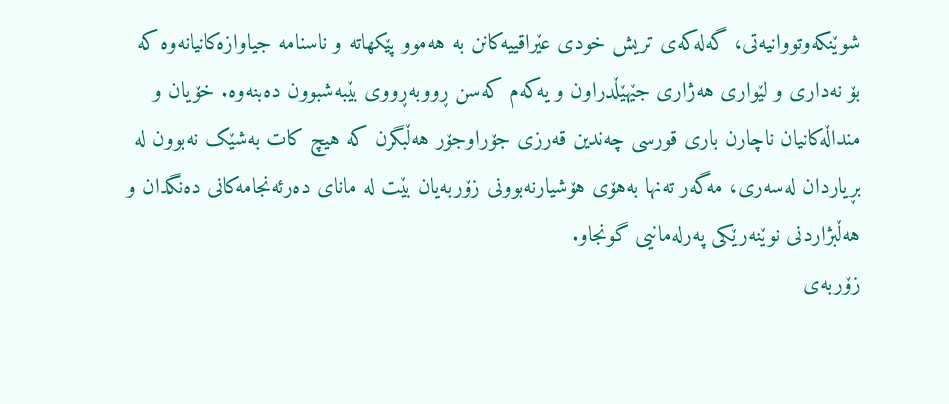شوێنکەوتووانیەتی، گەلەکەی تریش خودی عێراقییەکانن بە هەموو پێکهاتە و ناسنامە جیاوازەکانیانەوە کە بۆ نەداری و لێواری هەژاری جێهێڵدراون و یەکەم کەسن ڕووبەڕووی بێبەشبوون دەبنەوە. خۆیان و منداڵەکانیان ناچارن باری قورسی چەندین قەرزی جۆراوجۆر هەڵبگرن کە هیچ کات بەشێک نەبوون لە بڕیاردان لەسەری، مەگەر تەنها بەهۆی هۆشیارنەبوونی زۆربەیان بێت لە مانای دەرئەنجامەکانی دەنگدان و هەڵبژاردنی نوێنەرێکی پەرلەمانیی گونجاو.
زۆربەی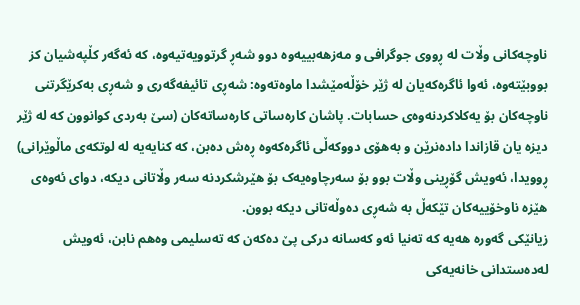ناوچەکانی وڵات لە ڕووی جوگرافی و مەزهەبییەوە دوو شەڕ گرتوویەتیەوە، کە ئەگەر کڵپەشیان کز بووبێتەوە، ئەوا ئاگرەکەیان لە ژێر خۆڵەمێشدا ماوەتەوە: شەڕی تائیفەگەری و شەڕی بەکرێگرتنی ناوچەکان بۆ یەکلاکردنەوەی حسابات. پاشان کارەساتی کارەساتەکان (سێ بەردی کوانوون کە لە ژێر دیزە یان قازاندا دادەنرێن و بەهۆی دووکەڵی ئاگرەکەوە ڕەش دەبن، کە کنایەیە لە لوتکەی ماڵوێرانی) ڕوویدا، ئەویش گۆڕینی وڵات بوو بۆ سەرچاوەیەک بۆ هێرشکردنە سەر وڵاتانی دیکە، دوای ئەوەی هێزە ناوخۆییەکان تێکەڵ بە شەڕی دەوڵەتانی دیکە بوون.
زیانێکی گەورە هەیە کە تەنیا ئەو کەسانە درکی پێ دەکەن کە تەسلیمی وەهم نابن، ئەویش لەدەستدانی خانەیەکی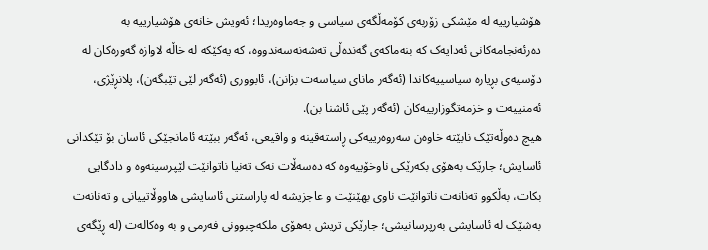هۆشیارییە لە مێشکی زۆربەی کۆمەڵگەی سیاسی و جەماوەریدا؛ ئەویش خانەی هۆشیارییە بە دەرئەنجامەکانی ئەدایەک کە بنەماکەی گەندەڵی تەشەنەسەندووە، کە یەکێکە لە خاڵە لاوازە گەورەکان لە دۆسیەی بڕیارە سیاسییەکاندا (ئەگەر مانای سیاسەت بزانن)، ئابووری (ئەگەر لێی تێبگەن)، پلانڕێژی، ئەمنییەت و خزمەتگوزارییەکان (ئەگەر پێی ئاشنا بن).
هیچ دەوڵەتێک نابێتە خاوەن سەروەرییەکی ڕاستەقینە و واقیعی، ئەگەر ببێتە ئامانجێکی ئاسان بۆ تێکدانی ئاسایش؛ جارێک بەهۆی بکەرێکی ناوخۆییەوە کە دەسەڵات نەک تەنیا ناتوانێت لێپرسینەوە و دادگایی بکات، بەڵکوو تەنانەت ناتوانێت ناوی بهێنێت و عاجزیشە لە پاراستنی ئاسایشی هاووڵاتییانی و تەنانەت بەشێک لە ئاسایشی بەرپرسانیشی؛ جارێکی تریش بەهۆی ملکەچبوونی فەرمی و بە وەکالەت (لە ڕێگەی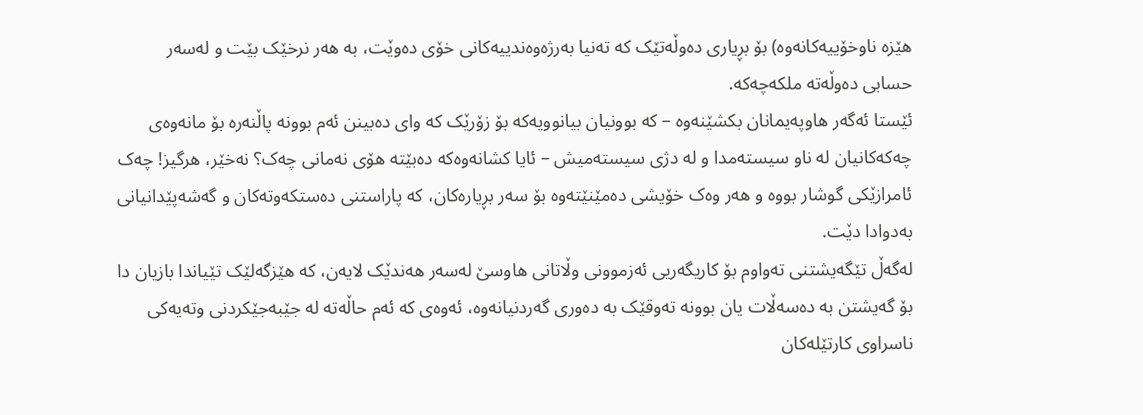هێزە ناوخۆییەکانەوە) بۆ بڕیاری دەوڵەتێک کە تەنیا بەرژەوەندییەکانی خۆی دەوێت، بە هەر نرخێک بێت و لەسەر حسابی دەوڵەتە ملکەچەکە.
ئێستا ئەگەر هاوپەیمانان بکشێنەوە – کە بوونیان بیانوویەکە بۆ زۆرێک کە وای دەبینن ئەم بوونە پاڵنەرە بۆ مانەوەی چەکەکانیان لە ناو سیستەمدا و لە دژی سیستەمیش – ئایا کشانەوەکە دەبێتە هۆی نەمانی چەک؟ نەخێر، هرگیز! چەک ئامرازێکی گوشار بووە و هەر وەک خۆیشی دەمێنێتەوە بۆ سەر بڕیارەکان، کە پاراستنی دەستکەوتەکان و گەشەپێدانیانی بەدوادا دێت.
لەگەڵ تێگەیشتنی تەواوم بۆ کاریگەریی ئەزموونی وڵاتانی هاوسێ لەسەر هەندێک لایەن، کە هێزگەلێک تێیاندا بازیان دا بۆ گەیشتن بە دەسەڵات یان بوونە تەوقێک بە دەوری گەردنیانەوە، ئەوەی کە ئەم حاڵەتە لە جێبەجێکردنی وتەیەکی ناسراوی کارتێلەکان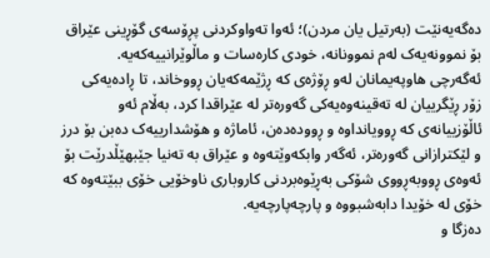دەگەیەنێت (بەرتیل یان مردن)؛ ئەوا تەواوکردنی پڕۆسەی گۆڕینی عێراق بۆ نموونەیەک لەم نموونانە، خودی کارەسات و ماڵوێرانییەکەیە.
ئەگەرچی هاوپەیمانان لەو ڕۆژەی کە ڕژێمەکەیان ڕووخاند، تا ڕادەیەکی زۆر ڕێگرییان لە تەقینەوەیەکی گەورەتر لە عێراقدا کرد، بەڵام ئەو ئاڵۆزییانەی کە ڕوویانداوە و ڕوودەدەن، ئاماژە و هۆشدارییەک دەبن بۆ درز و لێکترازانی گەورەتر، ئەگەر وابکەوێتەوە و عێراق بە تەنیا جێبهێڵدرێت بۆ ئەوەی ڕووبەڕووی شۆکی بەڕێوەبردنی کاروباری ناوخۆیی خۆی ببێتەوە کە خۆی لە خۆیدا دابەشبووە و پارچەپارچەیە.
دەزگا و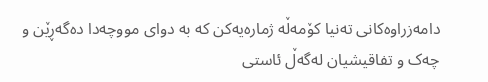دامەزراوەکانی تەنیا کۆمەڵە ژمارەیەكن کە بە دوای مووچەدا دەگەڕێن و چەک و تفاقیشیان لەگەڵ ئاستی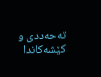تەحەددی و کێشەکاندا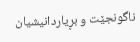ناگونجێت و بڕیاردانیشیان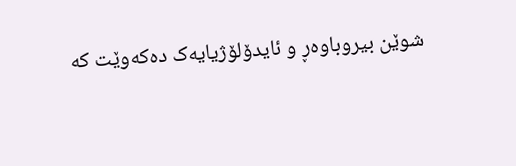شوێن بیروباوەڕ و ئایدۆلۆژیایەک دەکەوێت کە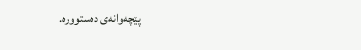پێچەوانەی دەستوورە.